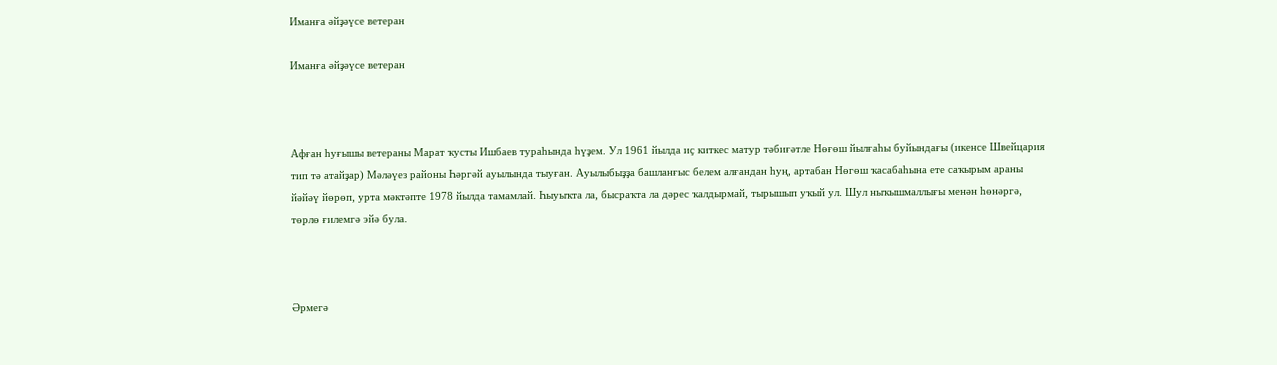Иманға әйҙәүсе ветеран

Иманға әйҙәүсе ветеран



Афған һуғышы ветераны Марат ҡусты Ишбаев тураһында һүҙем. Ул 1961 йылда иҫ киткес матур тәбиғәтле Нөғөш йылғаһы буйындағы (икенсе Швейцария тип тә атайҙар) Мәләүез районы Һәргәй ауылында тыуған. Ауылыбыҙҙа башланғыс белем алғандан һуң, артабан Нөгөш ҡасабаһына ете саҡырым араны йәйәү йөрөп, урта мәктәпте 1978 йылда тамамлай. Һыуыҡта ла, бысраҡта ла дәрес ҡалдырмай, тырышып уҡый ул. Шул ныҡышмаллығы менән һөнәргә, төрлө ғилемгә эйә була.



Әрмегә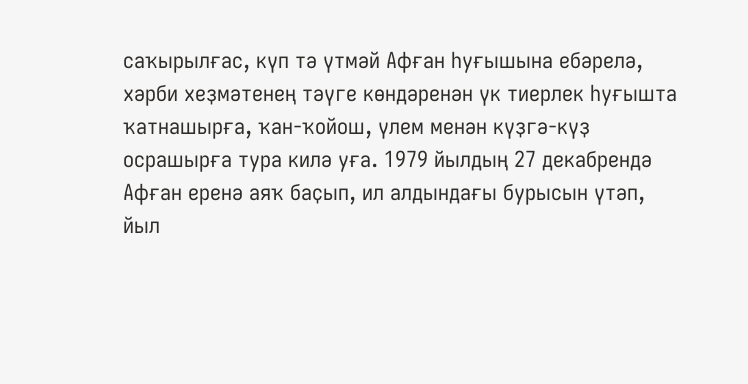саҡырылғас, күп тә үтмәй Афған һуғышына ебәрелә, хәрби хеҙмәтенең тәүге көндәренән үк тиерлек һуғышта ҡатнашырға, ҡан-ҡойош, үлем менән күҙгә-күҙ осрашырға тура килә уға. 1979 йылдың 27 декабрендә Афған еренә аяҡ баҫып, ил алдындағы бурысын үтәп, йыл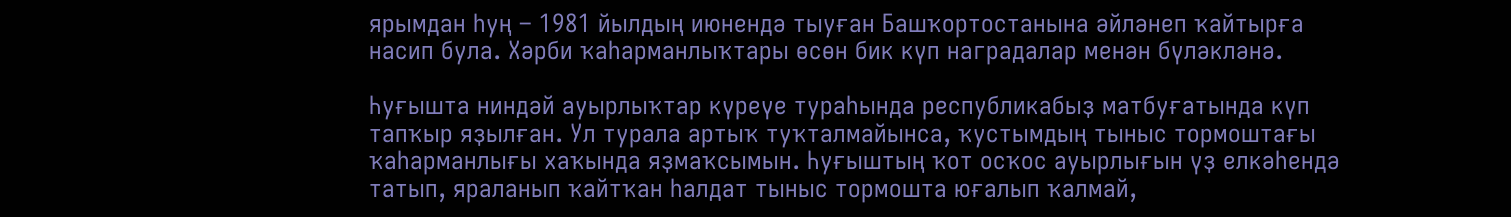ярымдан һуң – 1981 йылдың июнендә тыуған Башҡортостанына әйләнеп ҡайтырға насип була. Хәрби ҡаһарманлыҡтары өсөн бик күп наградалар менән бүләкләнә.

Һуғышта ниндәй ауырлыҡтар күреүе тураһында республикабыҙ матбуғатында күп тапҡыр яҙылған. Ул турала артыҡ туҡталмайынса, ҡустымдың тыныс тормоштағы ҡаһарманлығы хаҡында яҙмаҡсымын. Һуғыштың ҡот осҡос ауырлығын үҙ елкәһендә татып, яраланып ҡайтҡан һалдат тыныс тормошта юғалып ҡалмай,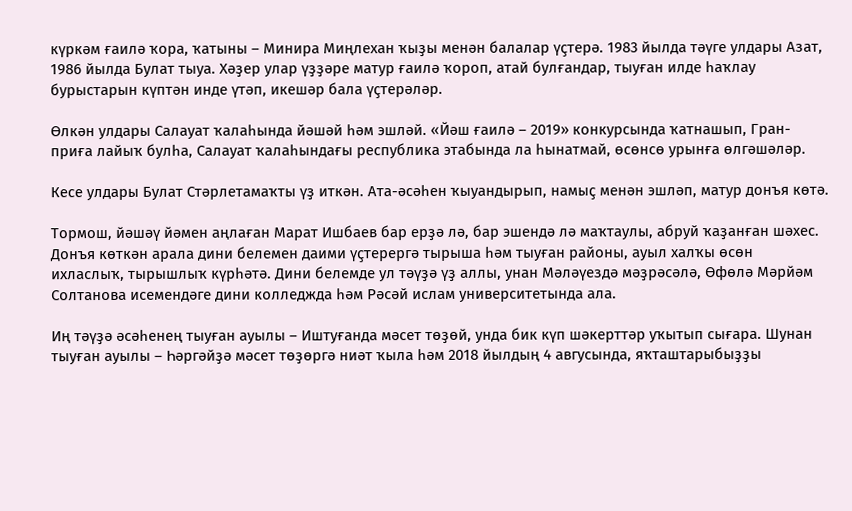күркәм ғаилә ҡора, ҡатыны – Минира Миңлехан ҡыҙы менән балалар үҫтерә. 1983 йылда тәүге улдары Азат, 1986 йылда Булат тыуа. Хәҙер улар үҙҙәре матур ғаилә ҡороп, атай булғандар, тыуған илде һаҡлау бурыстарын күптән инде үтәп, икешәр бала үҫтерәләр.

Өлкән улдары Салауат ҡалаһында йәшәй һәм эшләй. «Йәш ғаилә – 2019» конкурсында ҡатнашып, Гран-приға лайыҡ булһа, Салауат ҡалаһындағы республика этабында ла һынатмай, өсөнсө урынға өлгәшәләр.

Кесе улдары Булат Стәрлетамаҡты үҙ иткән. Ата-әсәһен ҡыуандырып, намыҫ менән эшләп, матур донъя көтә.

Тормош, йәшәү йәмен аңлаған Марат Ишбаев бар ерҙә лә, бар эшендә лә маҡтаулы, абруй ҡаҙанған шәхес. Донъя көткән арала дини белемен даими үҫтерергә тырыша һәм тыуған районы, ауыл халҡы өсөн ихласлыҡ, тырышлыҡ күрһәтә. Дини белемде ул тәүҙә үҙ аллы, унан Мәләүездә мәҙрәсәлә, Өфөлә Мәрйәм Солтанова исемендәге дини колледжда һәм Рәсәй ислам университетында ала.

Иң тәүҙә әсәһенең тыуған ауылы – Иштуғанда мәсет төҙөй, унда бик күп шәкерттәр уҡытып сығара. Шунан тыуған ауылы – Һәргәйҙә мәсет төҙөргә ниәт ҡыла һәм 2018 йылдың 4 авгусында, яҡташтарыбыҙҙы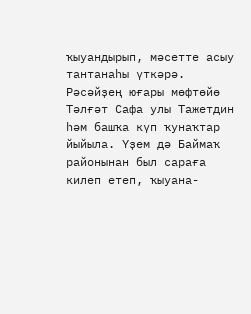ҡыуандырып, мәсетте асыу тантанаһы үткәрә. Рәсәйҙең юғары мөфтөйө Тәлғәт Сафа улы Тажетдин һәм башҡа күп ҡунаҡтар йыйыла. Үҙем дә Баймаҡ районынан был сараға килеп етеп, ҡыуана-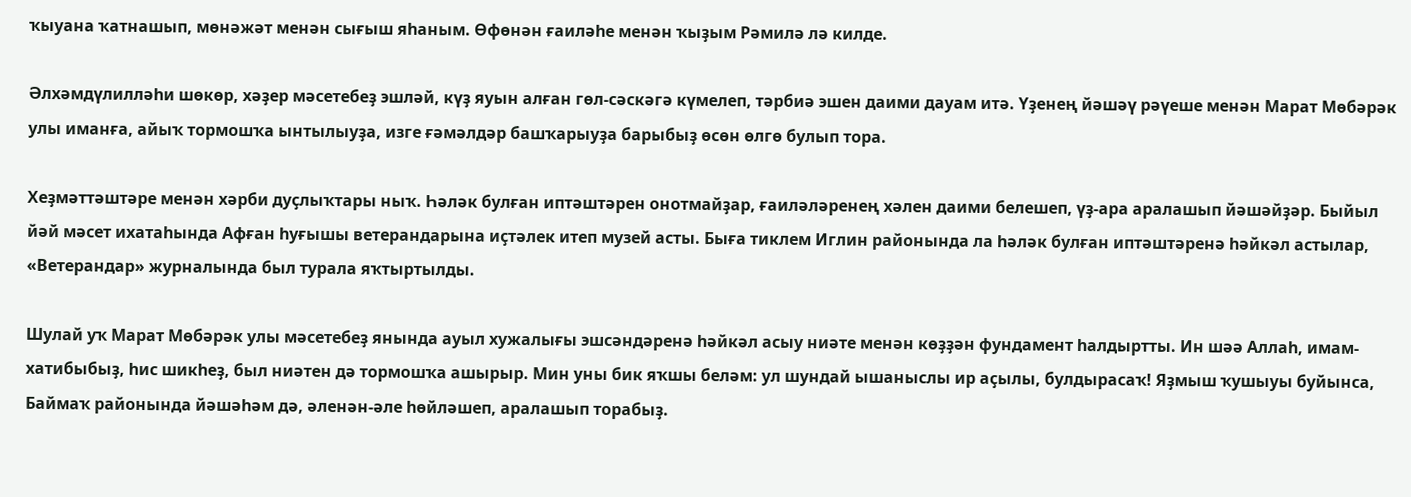ҡыуана ҡатнашып, мөнәжәт менән сығыш яһаным. Өфөнән ғаиләһе менән ҡыҙым Рәмилә лә килде.

Әлхәмдүлилләһи шөкөр, хәҙер мәсетебеҙ эшләй, күҙ яуын алған гөл-сәскәгә күмелеп, тәрбиә эшен даими дауам итә. Үҙенең йәшәү рәүеше менән Марат Мөбәрәк улы иманға, айыҡ тормошҡа ынтылыуҙа, изге ғәмәлдәр башҡарыуҙа барыбыҙ өсөн өлгө булып тора.

Хеҙмәттәштәре менән хәрби дуҫлыҡтары ныҡ. Һәләк булған иптәштәрен онотмайҙар, ғаиләләренең хәлен даими белешеп, үҙ-ара аралашып йәшәйҙәр. Быйыл йәй мәсет ихатаһында Афған һуғышы ветерандарына иҫтәлек итеп музей асты. Быға тиклем Иглин районында ла һәләк булған иптәштәренә һәйкәл астылар, «Ветерандар» журналында был турала яҡтыртылды.

Шулай уҡ Марат Мөбәрәк улы мәсетебеҙ янында ауыл хужалығы эшсәндәренә һәйкәл асыу ниәте менән көҙҙән фундамент һалдыртты. Ин шәә Аллаһ, имам-хатибыбыҙ, һис шикһеҙ, был ниәтен дә тормошҡа ашырыр. Мин уны бик яҡшы беләм: ул шундай ышаныслы ир аҫылы, булдырасаҡ! Яҙмыш ҡушыуы буйынса, Баймаҡ районында йәшәһәм дә, әленән-әле һөйләшеп, аралашып торабыҙ.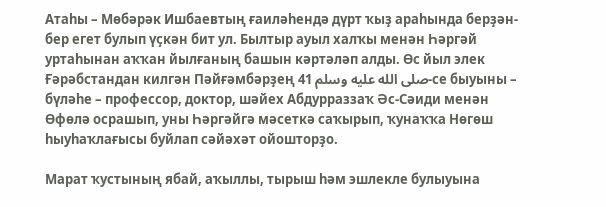Атаһы – Мөбәрәк Ишбаевтың ғаиләһендә дүрт ҡыҙ араһында берҙән-бер егет булып үҫкән бит ул. Былтыр ауыл халҡы менән Һәргәй уртаһынан аҡҡан йылғаның башын кәртәләп алды. Өс йыл элек Ғәрәбстандан килгән Пәйғәмбәрҙең صلى الله عليه وسلم 41-се быуыны – бүләһе – профессор, доктор, шәйех Абдурраззаҡ Әс-Сәиди менән Өфөлә осрашып, уны Һәргәйгә мәсеткә саҡырып, ҡунаҡҡа Нөгөш һыуһаҡлағысы буйлап сәйәхәт ойошторҙо.

Марат ҡустының ябай, аҡыллы, тырыш һәм эшлекле булыуына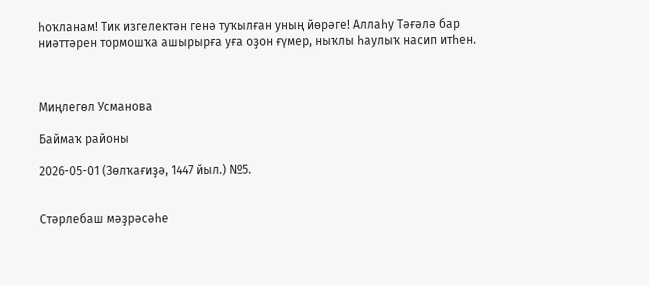һоҡланам! Тик изгелектән генә туҡылған уның йөрәге! Аллаһу Тәғәлә бар ниәттәрен тормошҡа ашырырға уға оҙон ғүмер, ныҡлы һаулыҡ насип итһен.



Миңлегөл Усманова

Баймаҡ районы

2026-05-01 (Зөлҡағиҙә, 1447 йыл.) №5.


Стәрлебаш мәҙрәсәһе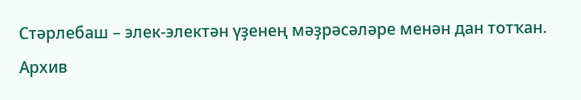Стәрлебаш – элек-электән үҙенең мәҙрәсәләре менән дан тотҡан. Архив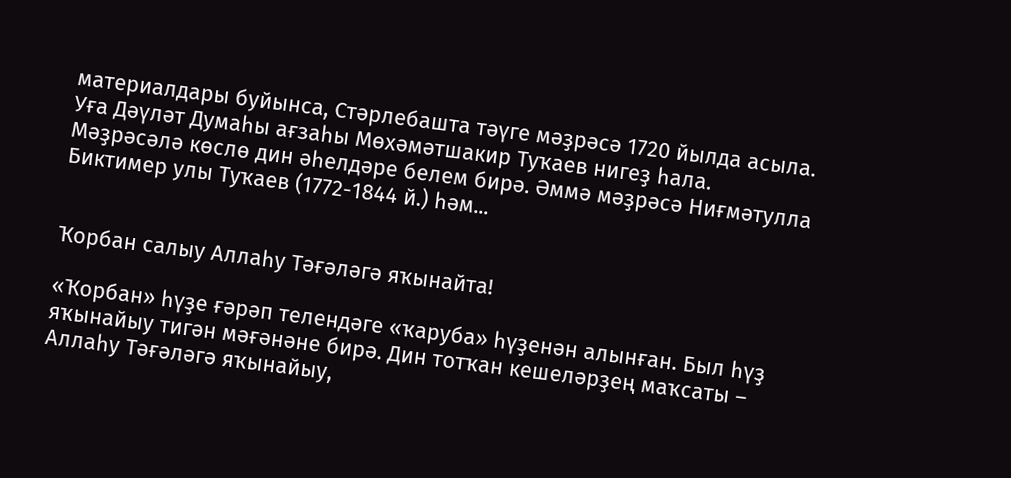материалдары буйынса, Стәрлебашта тәүге мәҙрәсә 1720 йылда асыла. Уға Дәүләт Думаһы ағзаһы Мөхәмәтшакир Туҡаев нигеҙ һала.   Мәҙрәсәлә көслө дин әһелдәре белем бирә. Әммә мәҙрәсә Ниғмәтулла Биктимер улы Туҡаев (1772-1844 й.) һәм...


Ҡорбан салыу Аллаһу Тәғәләгә яҡынайта!

«Ҡорбан» һүҙе ғәрәп телендәге «ҡаруба» һүҙенән алынған. Был һүҙ яҡынайыу тигән мәғәнәне бирә. Дин тотҡан кешеләрҙең маҡсаты – Аллаһу Тәғәләгә яҡынайыу,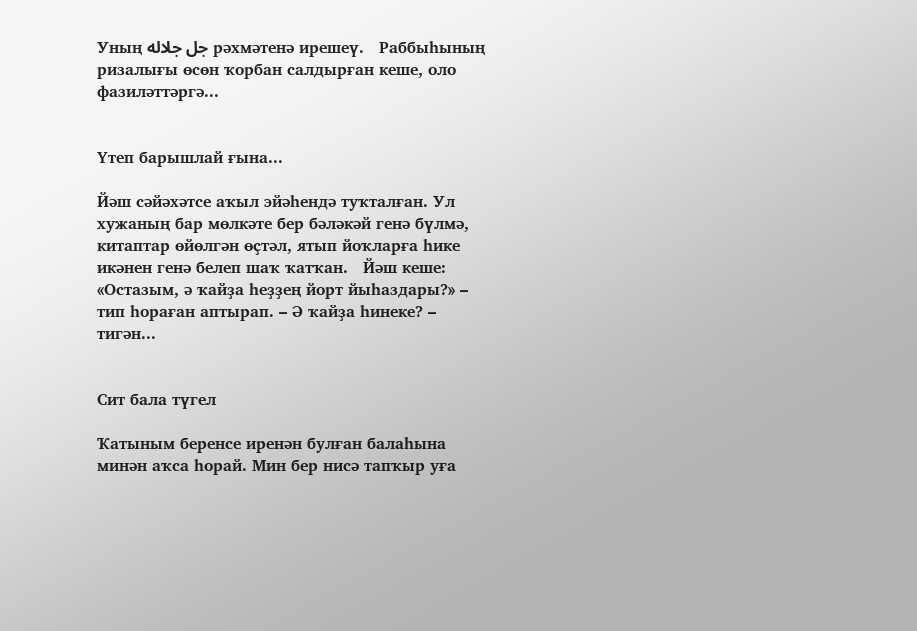Уның جل جلاله рәхмәтенә ирешеү.   Раббыһының ризалығы өсөн ҡорбан салдырған кеше, оло фазиләттәргә...


Үтеп барышлай ғына...

Йәш сәйәхәтсе аҡыл эйәһендә туҡталған. Ул хужаның бар мөлкәте бер бәләкәй генә бүлмә, китаптар өйөлгән өҫтәл, ятып йоҡларға һике икәнен генә белеп шаҡ ҡатҡан.   Йәш кеше: «Остазым, ә ҡайҙа һеҙҙең йорт йыһаздары?» – тип һораған аптырап. – Ә ҡайҙа һинеке? – тигән...


Сит бала түгел

Ҡатыным беренсе иренән булған балаһына минән аҡса һорай. Мин бер нисә тапҡыр уға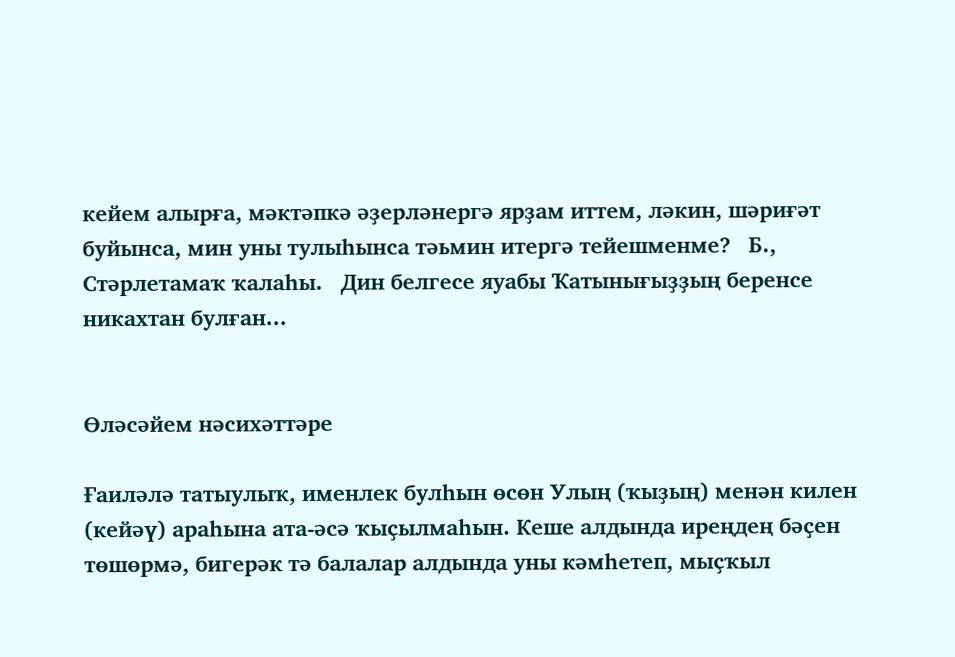кейем алырға, мәктәпкә әҙерләнергә ярҙам иттем, ләкин, шәриғәт буйынса, мин уны тулыһынса тәьмин итергә тейешменме?   Б., Стәрлетамаҡ ҡалаһы.   Дин белгесе яуабы Ҡатынығыҙҙың беренсе никахтан булған...


Өләсәйем нәсихәттәре

Ғаиләлә татыулыҡ, именлек булһын өсөн Улың (ҡыҙың) менән килен (кейәү) араһына ата-әсә ҡыҫылмаһын. Кеше алдында иреңдең бәҫен төшөрмә, бигерәк тә балалар алдында уны кәмһетеп, мыҫҡыл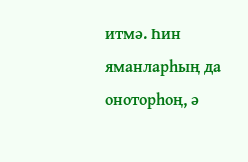итмә. Һин яманларһың да оноторһоң, ә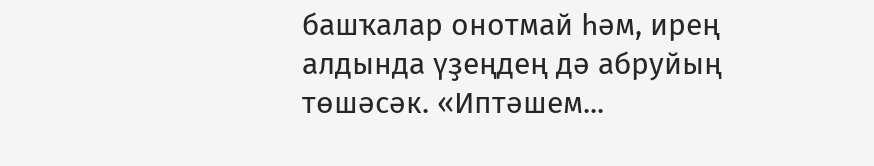башҡалар онотмай һәм, ирең алдында үҙеңдең дә абруйың төшәсәк. «Иптәшем...